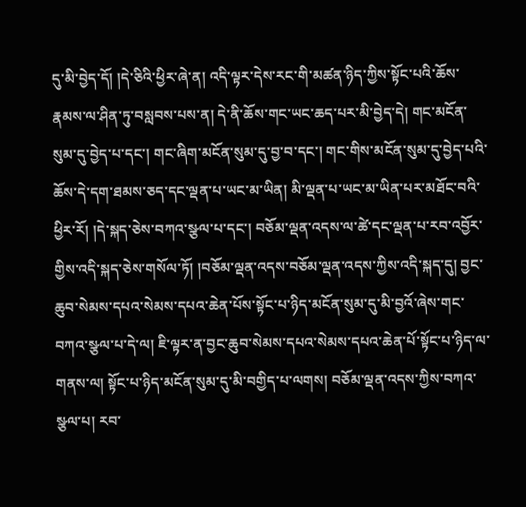དུ་མི་བྱེད་དོ། །དེ་ཅིའི་ཕྱིར་ཞེ་ན། འདི་ལྟར་དེས་རང་གི་མཚན་ཉིད་ཀྱིས་སྟོང་པའི་ཆོས་རྣམས་ལ་ཤིན་ཏུ་བསླབས་པས་ན། དེ་ནི་ཆོས་གང་ཡང་ཆད་པར་མི་བྱེད་དེ། གང་མངོན་སུམ་དུ་བྱེད་པ་དང་། གང་ཞིག་མངོན་སུམ་དུ་བྱ་བ་དང་། གང་གིས་མངོན་སུམ་དུ་བྱེད་པའི་ཆོས་དེ་དག་ཐམས་ཅད་དང་ལྡན་པ་ཡང་མ་ཡིན། མི་ལྡན་པ་ཡང་མ་ཡིན་པར་མཐོང་བའི་ཕྱིར་རོ། །དེ་སྐད་ཅེས་བཀའ་སྩལ་པ་དང་། བཅོམ་ལྡན་འདས་ལ་ཚེ་དང་ལྡན་པ་རབ་འབྱོར་གྱིས་འདི་སྐད་ཅེས་གསོལ་ཏོ། །བཅོམ་ལྡན་འདས་བཅོམ་ལྡན་འདས་ཀྱིས་འདི་སྐད་དུ། བྱང་ཆུབ་སེམས་དཔའ་སེམས་དཔའ་ཆེན་པོས་སྟོང་པ་ཉིད་མངོན་སུམ་དུ་མི་བྱའོ་ཞེས་གང་བཀའ་སྩལ་པ་དེ་ལ། ཇི་ལྟར་ན་བྱང་ཆུབ་སེམས་དཔའ་སེམས་དཔའ་ཆེན་པོ་སྟོང་པ་ཉིད་ལ་གནས་ལ། སྟོང་པ་ཉིད་མངོན་སུམ་དུ་མི་བགྱིད་པ་ལགས། བཅོམ་ལྡན་འདས་ཀྱིས་བཀའ་སྩལ་པ། རབ་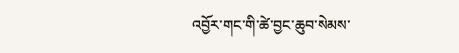འབྱོར་གང་གི་ཚེ་བྱང་ཆུབ་སེམས་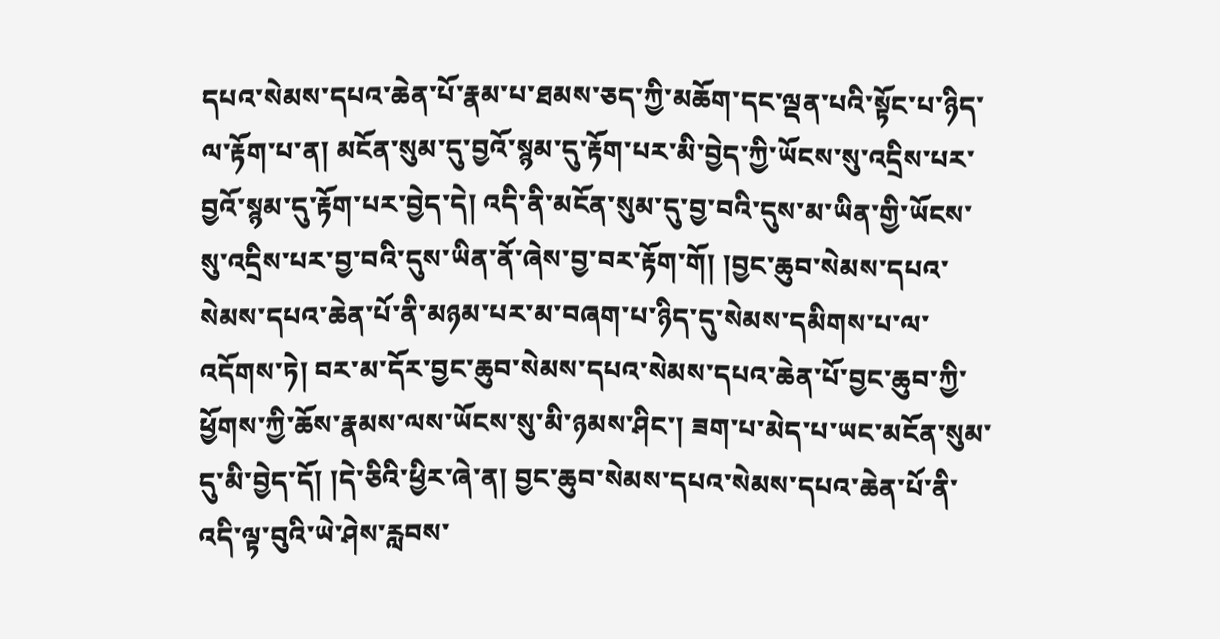དཔའ་སེམས་དཔའ་ཆེན་པོ་རྣམ་པ་ཐམས་ཅད་ཀྱི་མཆོག་དང་ལྡན་པའི་སྟོང་པ་ཉིད་ལ་རྟོག་པ་ན། མངོན་སུམ་དུ་བྱའོ་སྙམ་དུ་རྟོག་པར་མི་བྱེད་ཀྱི་ཡོངས་སུ་འདྲིས་པར་བྱའོ་སྙམ་དུ་རྟོག་པར་བྱེད་དེ། འདི་ནི་མངོན་སུམ་དུ་བྱ་བའི་དུས་མ་ཡིན་གྱི་ཡོངས་སུ་འདྲིས་པར་བྱ་བའི་དུས་ཡིན་ནོ་ཞེས་བྱ་བར་རྟོག་གོ། །བྱང་ཆུབ་སེམས་དཔའ་སེམས་དཔའ་ཆེན་པོ་ནི་མཉམ་པར་མ་བཞག་པ་ཉིད་དུ་སེམས་དམིགས་པ་ལ་འདོགས་ཏེ། བར་མ་དོར་བྱང་ཆུབ་སེམས་དཔའ་སེམས་དཔའ་ཆེན་པོ་བྱང་ཆུབ་ཀྱི་ཕྱོགས་ཀྱི་ཆོས་རྣམས་ལས་ཡོངས་སུ་མི་ཉམས་ཤིང་། ཟག་པ་མེད་པ་ཡང་མངོན་སུམ་དུ་མི་བྱེད་དོ། །དེ་ཅིའི་ཕྱིར་ཞེ་ན། བྱང་ཆུབ་སེམས་དཔའ་སེམས་དཔའ་ཆེན་པོ་ནི་འདི་ལྟ་བུའི་ཡེ་ཤེས་རླབས་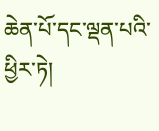ཆེན་པོ་དང་ལྡན་པའི་ཕྱིར་ཏེ།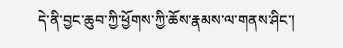དེ་ནི་བྱང་ཆུབ་ཀྱི་ཕྱོགས་ཀྱི་ཆོས་རྣམས་ལ་གནས་ཤིང་།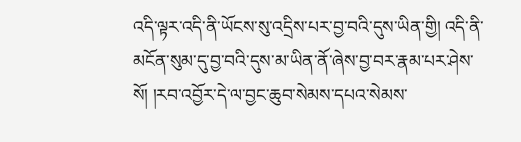འདི་ལྟར་འདི་ནི་ཡོངས་སུ་འདྲིས་པར་བྱ་བའི་དུས་ཡིན་གྱི། འདི་ནི་མངོན་སུམ་དུ་བྱ་བའི་དུས་མ་ཡིན་ནོ་ཞེས་བྱ་བར་རྣམ་པར་ཤེས་སོ། །རབ་འབྱོར་དེ་ལ་བྱང་ཆུབ་སེམས་དཔའ་སེམས་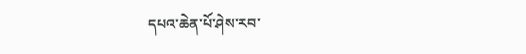དཔའ་ཆེན་པོ་ཤེས་རབ་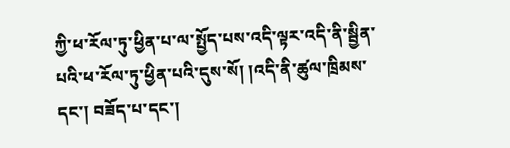ཀྱི་ཕ་རོལ་ཏུ་ཕྱིན་པ་ལ་སྤྱོད་པས་འདི་ལྟར་འདི་ནི་སྦྱིན་པའི་ཕ་རོལ་ཏུ་ཕྱིན་པའི་དུས་སོ། །འདི་ནི་ཚུལ་ཁྲིམས་དང་། བཟོད་པ་དང་།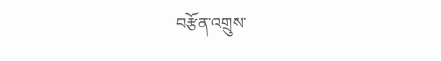བརྩོན་འགྲུས་